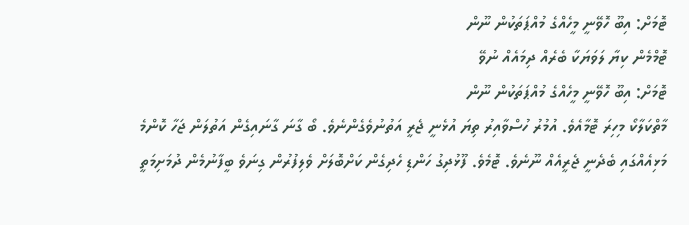ޓޮމަށް: އިބޫ ހޮވޭނީ މީހެއްގެ މުއްޕަތަކުން ނޫން
ޓޮމްމެން ކިޔާ ލަވަޔަކާ ބެރެއް ދިމައެއް ނުވޭ
ޓޮމަށް: އިބޫ ހޮވޭނީ މީހެއްގެ މުއްޕަތަކުން ނޫން
މާތްކަލާކޯ މިހިރަ ޓޮމާއެވެ. އުމުރު ހުސްވާއިރު ތިޔަ އުޅެނީ ޖެރީ އަތުނުވެގެންނެވެ. ބޯ ގާނަ ގާނައިގެން އަތުލަން ޖަހާ ކޮންމެ މަޅިއެއްގައި ބެދެނީ ޖެރީއެއް ނޫނެވެ. ޓޮމެވެ. ފޫޅުދިގު ހަންޑި ހެދިގެން ކަށްބޮލަށް ވެލިފުރުން ގިނަވެ ބީފާނުމެން ދުމަށިމަތީ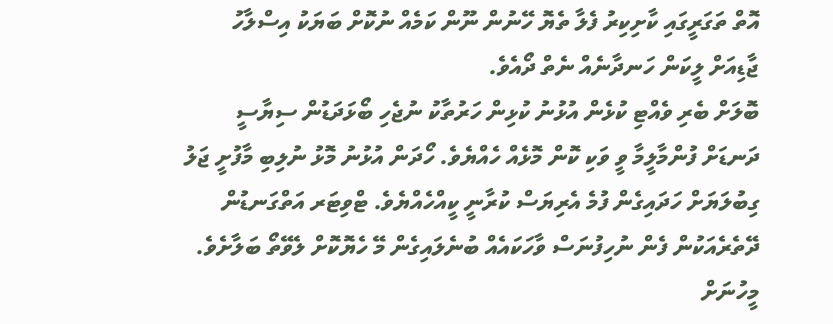އޮތް ތަގަރީގައި ކާށިކިރު ފެލާ ތެޔޮ ހޭނުން ނޫން ކަމެއް ނުކޮށް ބަޔަކު އިސްލާހު ޖާޑިއަށް ލީކަން ހަނދާނެއް ނެތް ދޯއެވެ.
ބޮލަށް ބެރި ވެއްޓި ކުޅެން އުޅުނު ކުޅިން ހަރުތާކު ނުޖެހި ބޯޅަދަޑުން ސިޔާސީ ދަނޑަށް ފުންމާލީމާ ވީ ވަކި ކޮން މޮޅެއް ހެއްޔެވެ. ހޯދަން އުޅުނު މޮޅު ނުލިބި މާފުށީ ޖަލު ގިބުލަޔަށް ހަދައިގެން ފުމެ އެރިޔަސް ކުރާނީ ކީއްހެއްޔެވެ. ޓްވިޓަރ އަތްގަނޑުން ދޭތެރެއަކުން ފެން ނުހިފުނަސް ވާހަކައެއް ބުނެލައިގެން މޭ ހެޔޮކޮށް ލެވޭތޯ ބަލާށެވެ. މީހުނަށް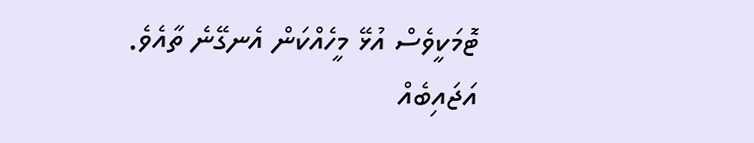ޓޮމަކީވެސް އުޅޭ މީހެއްކަން އެނގޭނެ ތާއެވެ.
އަޖައިބެއް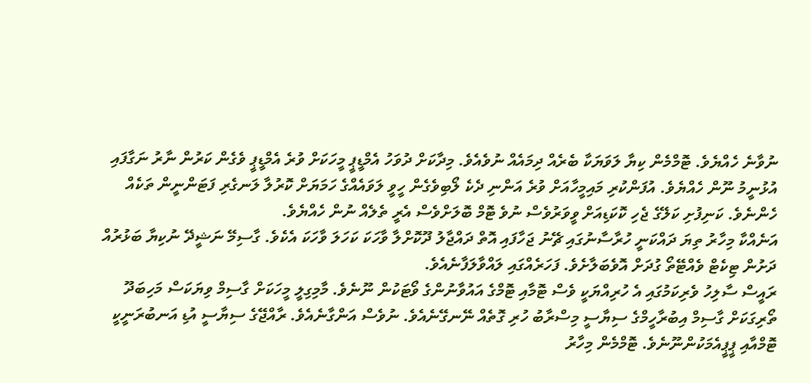ނުވާނެ ހެއްޔެވެ. ޓޮމްމެން ކިޔާ ލަވަޔަކާ ބެރެއް ދިމައެއް ނުވެއެވެ. މިދާކަށް ދުވަހު އެމްޑީޕީ މީހަކަށް ވުރެ އެމްޑީޕީ ވެގެން ކަރުން ނާރު ނަގާފައި އުޅުނީމު ނޫން ހެއްޔެވެ. އުފަންކުރި މައިމީހާއަށް ވުރެ އަންނި ދެކެ ލޯބިވެގެން ހީވީ ލަވައެއްގެ ހަމަޔަށް ކޮރުލާ ލަނގެރި ފަޓަންނީން ތަކެއް ހެންނެވެ. ކަނިފުށި ކަލޭގެ ޖެހި ކޮކަޑިއަށް ވީވަރުވެސް ނުވެ ޓޮމް ބޮލަށްވެސް އެރީ ތެލެއް ނުން ހެއްޔެވެ.
އަނެއްކާ މިހާރު ތިޔަ ދައްކަނީ ހުރާސާނުގައި ޗޭނު ޖަހާފައި އޮތް ދައްޖާލު ދޫކޮށްލާ ވާހަކަ ކަހަލަ ވާހަކަ އެކެވެ. ގާސިމޭ ނަޝީދޭ ނުކިޔާ ބަޅުރުއް ދަށުން ޓިކެޓް ވެއްޓޭތޯ ގުދަށް އޮވެބަލާށެވެ. ފަހަރެއްގައި ލައްވާލަފާނެއެވެ.
ރައީސް ސާލިހު ވެރިކަމުގައި އެ ހުރިއްޔަކީ ވެސް ޓޮމާއި ޓޮމްގެ އައުވާނުންގެ ވޯޓަކުން ނޫނެވެ. މާމިގިލީ މީހަކަށް ގާސިމް ވިޔަކަސް މަހިބަދޫ ތޯރިގަކަށް ގާސިމް އިބުރާހީމްގެ ސިޔާސީ މިސްރާބު ހުރި ގޮތެއް ނޭނގޭނެއެވެ. ނުވެސް އަންގާނެއެވެ. ރާއްޖޭގެ ސިޔާސީ އުޑި އަނބުރަނީކީ ޓޮމްއާއި ޕީޕީއެމަކުންނޫނެވެ. ޓޮމްމެން މިހާރު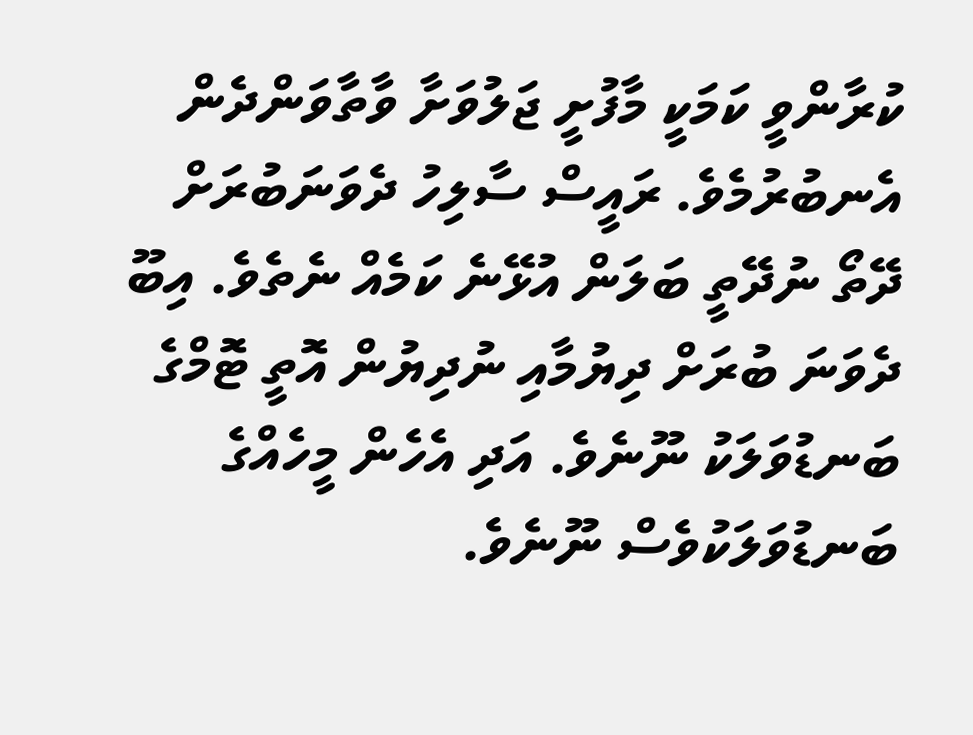ކުރާންވީ ކަމަކީ މާފުށީ ޖަލުވަށާ ވާތާވަންދެން އެނބުރުމެވެ. ރައީސް ސާލިހު ދެވަނަބުރަށް ދޭތޯ ނުދޭތީ ބަލަން އުޅޭނެ ކަމެއް ނެތެވެ. އިބޫ ދެވަނަ ބުރަށް ދިޔުމާއި ނުދިޔުން އޮތީ ޓޮމްގެ ބަނޑުވަލަކު ނޫނެވެ. އަދި އެހެން މީހެއްގެ ބަނޑުވަލަކުވެސް ނޫނެވެ.